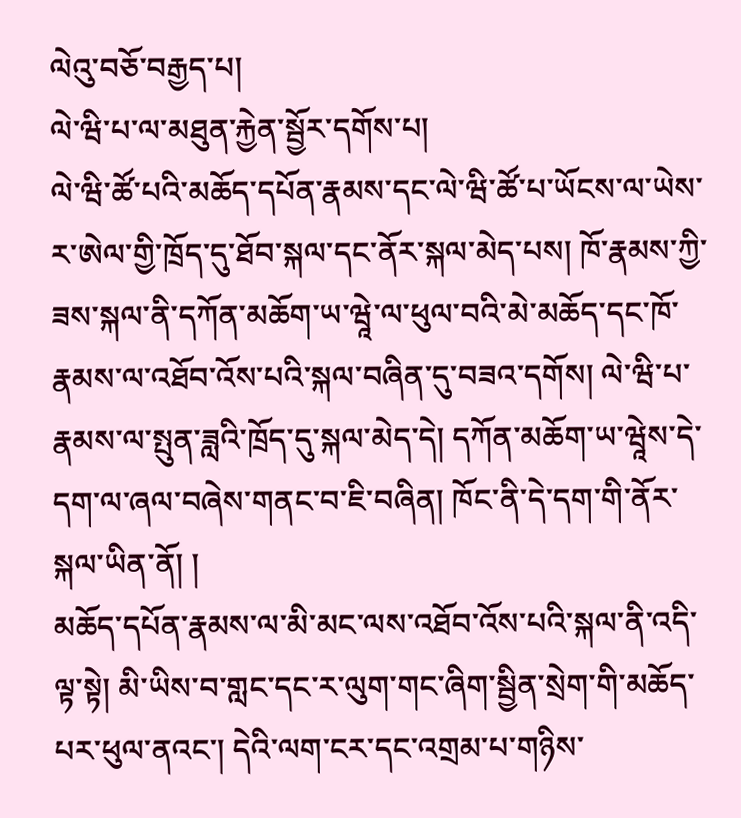ལེའུ་བཅོ་བརྒྱད་པ།
ལེ་ཝི་པ་ལ་མཐུན་རྐྱེན་སྦྱོར་དགོས་པ།
ལེ་ཝི་ཚོ་པའི་མཆོད་དཔོན་རྣམས་དང་ལེ་ཝི་ཚོ་པ་ཡོངས་ལ་ཡེས་ར་ཨེལ་གྱི་ཁྲོད་དུ་ཐོབ་སྐལ་དང་ནོར་སྐལ་མེད་པས། ཁོ་རྣམས་ཀྱི་ཟས་སྐལ་ནི་དཀོན་མཆོག་ཡ་ཝཱེ་ལ་ཕུལ་བའི་མེ་མཆོད་དང་ཁོ་རྣམས་ལ་འཐོབ་འོས་པའི་སྐལ་བཞིན་དུ་བཟའ་དགོས། ལེ་ཝི་པ་རྣམས་ལ་སྤུན་ཟླའི་ཁྲོད་དུ་སྐལ་མེད་དེ། དཀོན་མཆོག་ཡ་ཝཱེས་དེ་དག་ལ་ཞལ་བཞེས་གནང་བ་ཇི་བཞིན། ཁོང་ནི་དེ་དག་གི་ནོར་སྐལ་ཡིན་ནོ། །
མཆོད་དཔོན་རྣམས་ལ་མི་མང་ལས་འཐོབ་འོས་པའི་སྐལ་ནི་འདི་ལྟ་སྟེ། མི་ཡིས་བ་གླང་དང་ར་ལུག་གང་ཞིག་སྦྱིན་སྲེག་གི་མཆོད་པར་ཕུལ་ནའང་། དེའི་ལག་ངར་དང་འགྲམ་པ་གཉིས་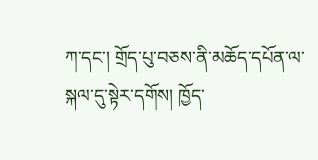ཀ་དང་། གྲོད་པུ་བཅས་ནི་མཆོད་དཔོན་ལ་སྐལ་དུ་སྟེར་དགོས། ཁྱོད་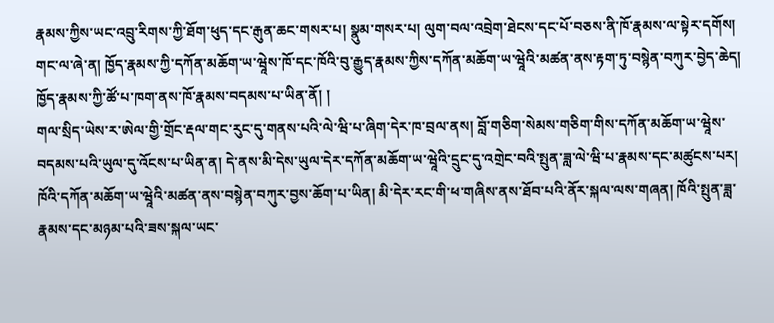རྣམས་ཀྱིས་ཡང་འབྲུ་རིགས་ཀྱི་ཐོག་ཕུད་དང་རྒུན་ཆང་གསར་པ། སྣུམ་གསར་པ། ལུག་བལ་འབྲེག་ཐེངས་དང་པོ་བཅས་ནི་ཁོ་རྣམས་ལ་སྟེར་དགོས། གང་ལ་ཞེ་ན། ཁྱོད་རྣམས་ཀྱི་དཀོན་མཆོག་ཡ་ཝཱེས་ཁོ་དང་ཁོའི་བུ་རྒྱུད་རྣམས་ཀྱིས་དཀོན་མཆོག་ཡ་ཝཱེའི་མཚན་ནས་རྟག་ཏུ་བསྙེན་བཀུར་བྱེད་ཆེད། ཁྱོད་རྣམས་ཀྱི་ཚོ་པ་ཁག་ནས་ཁོ་རྣམས་བདམས་པ་ཡིན་ནོ། །
གལ་སྲིད་ཡེས་ར་ཨེལ་གྱི་གྲོང་རྡལ་གང་རུང་དུ་གནས་པའི་ལེ་ཝི་པ་ཞིག་དེར་ཁ་བྲལ་ནས། བློ་གཅིག་སེམས་གཅིག་གིས་དཀོན་མཆོག་ཡ་ཝཱེས་བདམས་པའི་ཡུལ་དུ་འོངས་པ་ཡིན་ན། དེ་ནས་མི་དེས་ཡུལ་དེར་དཀོན་མཆོག་ཡ་ཝཱེའི་དྲུང་དུ་འགྲེང་བའི་སྤུན་ཟླ་ལེ་ཝི་པ་རྣམས་དང་མཚུངས་པར། ཁོའི་དཀོན་མཆོག་ཡ་ཝཱེའི་མཚན་ནས་བསྙེན་བཀུར་བྱས་ཆོག་པ་ཡིན། མི་དེར་རང་གི་ཕ་གཞིས་ནས་ཐོབ་པའི་ནོར་སྐལ་ལས་གཞན། ཁོའི་སྤུན་ཟླ་རྣམས་དང་མཉམ་པའི་ཟས་སྐལ་ཡང་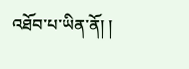འཐོབ་པ་ཡིན་ནོ། །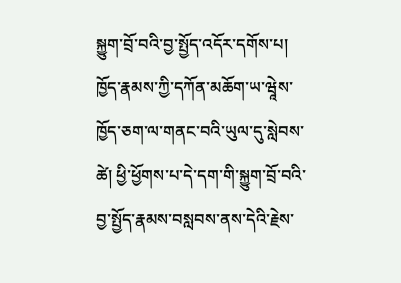སྐྱུག་བྲོ་བའི་བྱ་སྤྱོད་འདོར་དགོས་པ།
ཁྱོད་རྣམས་ཀྱི་དཀོན་མཆོག་ཡ་ཝཱེས་ཁྱོད་ཅག་ལ་གནང་བའི་ཡུལ་དུ་སླེབས་ཚེ། ཕྱི་ཕྱོགས་པ་དེ་དག་གི་སྐྱུག་བྲོ་བའི་བྱ་སྤྱོད་རྣམས་བསླབས་ནས་དེའི་རྗེས་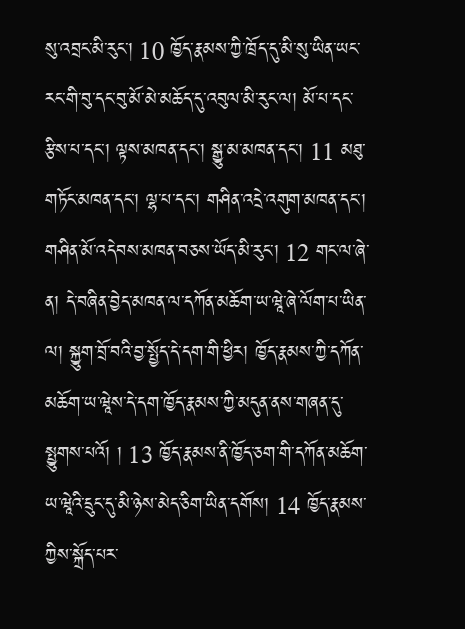སུ་འབྲང་མི་རུང་། 10 ཁྱོད་རྣམས་ཀྱི་ཁྲོད་དུ་མི་སུ་ཡིན་ཡང་རང་གི་བུ་དང་བུ་མོ་མེ་མཆོད་དུ་འབུལ་མི་རུང་ལ། མོ་པ་དང་རྩིས་པ་དང་། ལྟས་མཁན་དང་། སྒྱུ་མ་མཁན་དང་། 11 མཐུ་གཏོང་མཁན་དང་། ལྷ་པ་དང་། གཤིན་འདྲེ་འགུག་མཁན་དང་། གཤིན་མོ་འདེབས་མཁན་བཅས་ཡོད་མི་རུང་། 12 གང་ལ་ཞེ་ན། དེ་བཞིན་བྱེད་མཁན་ལ་དཀོན་མཆོག་ཡ་ཝཱེ་ཞེ་ལོག་པ་ཡིན་ལ། སྐྱུག་བྲོ་བའི་བྱ་སྤྱོད་དེ་དག་གི་ཕྱིར། ཁྱོད་རྣམས་ཀྱི་དཀོན་མཆོག་ཡ་ཝཱེས་དེ་དག་ཁྱོད་རྣམས་ཀྱི་མདུན་ནས་གཞན་དུ་སྤྱུགས་པའོ། ། 13 ཁྱོད་རྣམས་ནི་ཁྱོད་ཅག་གི་དཀོན་མཆོག་ཡ་ཝཱེའི་དྲུང་དུ་མི་ཉེས་མེད་ཅིག་ཡིན་དགོས། 14 ཁྱོད་རྣམས་ཀྱིས་སྐྲོད་པར་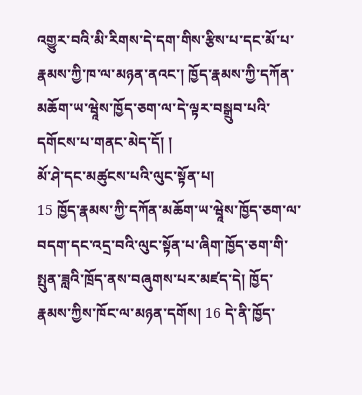འགྱུར་བའི་མི་རིགས་དེ་དག་གིས་རྩིས་པ་དང་མོ་པ་རྣམས་ཀྱི་ཁ་ལ་མཉན་ནའང་། ཁྱོད་རྣམས་ཀྱི་དཀོན་མཆོག་ཡ་ཝཱེས་ཁྱོད་ཅག་ལ་དེ་ལྟར་བསྒྲུབ་པའི་དགོངས་པ་གནང་མེད་དོ། །
མོ་ཤེ་དང་མཚུངས་པའི་ལུང་སྟོན་པ།
15 ཁྱོད་རྣམས་ཀྱི་དཀོན་མཆོག་ཡ་ཝཱེས་ཁྱོད་ཅག་ལ་བདག་དང་འདྲ་བའི་ལུང་སྟོན་པ་ཞིག་ཁྱོད་ཅག་གི་སྤུན་ཟླའི་ཁྲོད་ནས་བཞུགས་པར་མཛད་དེ། ཁྱོད་རྣམས་ཀྱིས་ཁོང་ལ་མཉན་དགོས། 16 དེ་ནི་ཁྱོད་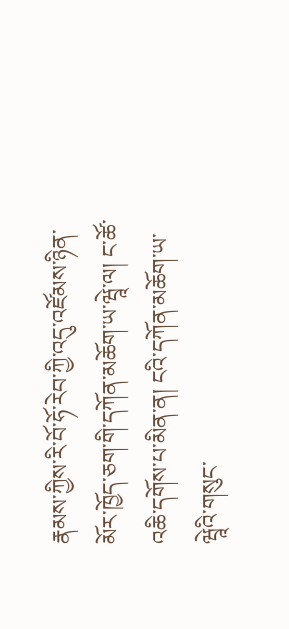རྣམས་ཀྱིས་རི་བོ་ཧོ་རེབ་ཀྱི་འདུ་འཛོམས་ཉིན་མོར་ཁྱོད་ཅག་གི་དཀོན་མཆོག་ཡ་ཝཱེ་ལ། ང་ཚོ་འཆི་དགོས་པ་མིན་ན། ངའི་དཀོན་མཆོག་ཡ་ཝཱེའི་གསུང་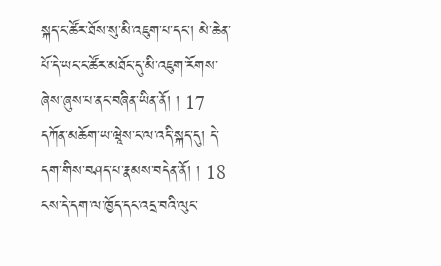སྐད་ང་ཚོར་ཐོས་སུ་མི་འཇུག་པ་དང་། མེ་ཆེན་པོ་དེ་ཡང་ང་ཚོར་མཐོང་དུ་མི་འཇུག་རོགས་ཞེས་ཞུས་པ་ནང་བཞིན་ཡིན་ནོ། ། 17 དཀོན་མཆོག་ཡ་ཝཱེས་ང་ལ་འདི་སྐད་དུ། དེ་དག་གིས་བཤད་པ་རྣམས་བདེན་ནོ། ། 18 ངས་དེ་དག་ལ་ཁྱོད་དང་འདྲ་བའི་ལུང་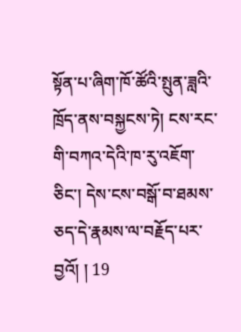སྟོན་པ་ཞིག་ཁོ་ཚོའི་སྤུན་ཟླའི་ཁྲོད་ནས་བསྐྱངས་ཏེ། ངས་རང་གི་བཀའ་དེའི་ཁ་རུ་འཇོག་ཅིང་། དེས་ངས་བསྒོ་བ་ཐམས་ཅད་དེ་རྣམས་ལ་བརྗོད་པར་བྱའོ། ། 19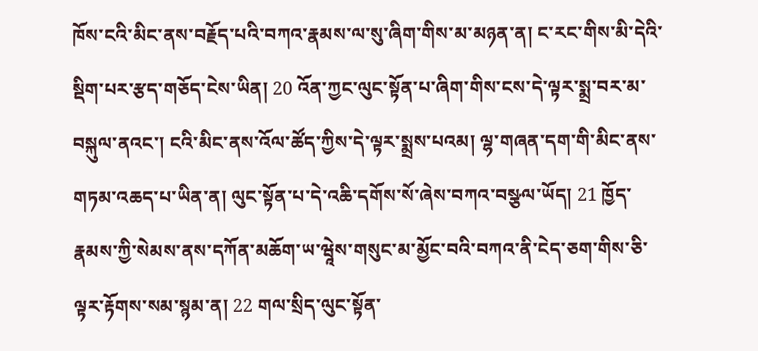ཁོས་ངའི་མིང་ནས་བརྗོད་པའི་བཀའ་རྣམས་ལ་སུ་ཞིག་གིས་མ་མཉན་ན། ང་རང་གིས་མི་དེའི་སྡིག་པར་རྩད་གཅོད་ངེས་ཡིན། 20 འོན་ཀྱང་ལུང་སྟོན་པ་ཞིག་གིས་ངས་དེ་ལྟར་སྨྲ་བར་མ་བསྐུལ་ནའང་། ངའི་མིང་ནས་འོལ་ཚོད་ཀྱིས་དེ་ལྟར་སྨྲས་པའམ། ལྷ་གཞན་དག་གི་མིང་ནས་གཏམ་འཆད་པ་ཡིན་ན། ལུང་སྟོན་པ་དེ་འཆི་དགོས་སོ་ཞེས་བཀའ་བསྩལ་ཡོད། 21 ཁྱོད་རྣམས་ཀྱི་སེམས་ནས་དཀོན་མཆོག་ཡ་ཝཱེས་གསུང་མ་མྱོང་བའི་བཀའ་ནི་ངེད་ཅག་གིས་ཅི་ལྟར་རྟོགས་སམ་སྙམ་ན། 22 གལ་སྲིད་ལུང་སྟོན་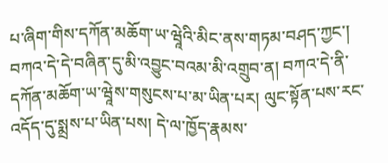པ་ཞིག་གིས་དཀོན་མཆོག་ཡ་ཝཱེའི་མིང་ནས་གཏམ་བཤད་ཀྱང་། བཀའ་དེ་དེ་བཞིན་དུ་མི་འབྱུང་བའམ་མི་འགྲུབ་ན། བཀའ་དེ་ནི་དཀོན་མཆོག་ཡ་ཝཱེས་གསུངས་པ་མ་ཡིན་པར། ལུང་སྟོན་པས་རང་འདོད་དུ་སྨྲས་པ་ཡིན་པས། དེ་ལ་ཁྱོད་རྣམས་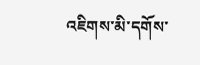འཇིགས་མི་དགོས་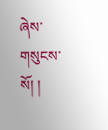ཞེས་གསུངས་སོ། །